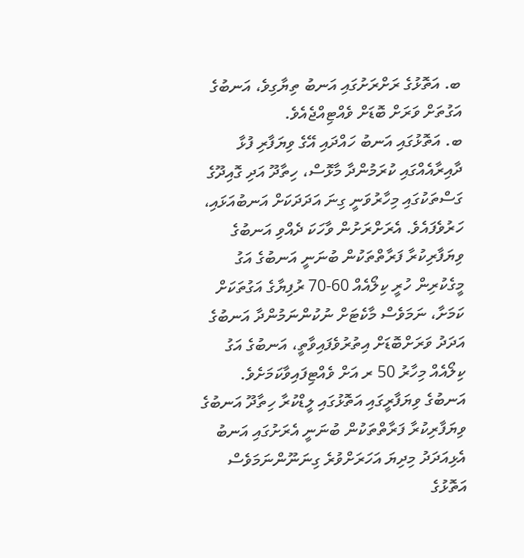ބ. އަތޮޅުގެ ރަށްރަށުގައި އަނބު ތިޔާގިވެ، އަނބުގެ އަގުތަށް ވަރަށް ބޮޑަށް ވެއްޓިއްޖެއެވެ.
ބ. އަތޮޅުގައި އަނބު ހައްދައި އޭގެ ވިޔަފާރި ފުޅާ ދާއިރާއެއްގައި ކުރަމުންދާ މާޅޮސް، ހިތާދޫ އަދި ގޮއިދޫގެ ގަސްތަކުގައި މިހާރުވަނީ ގިނަ އަދަދަކަށް އަނބުއަޅައި، ހަރުވެފައެވެ. އެރަށްރަށުން ވާހަކަ ދެއްވި އަނބުގެ ވިޔަފާރިކުރާ ފަރާތްތަކުން ބުނަނީ އަނބުގެ އަގު މީގެކުރިން ހުރީ ކިލޯއެއް 60-70 ރުފިޔާގެ އަގުތަކަށް ކަމަށާ، ނަމަވެސް މާކެޓަށް ނުކުންނަމުންދާ އަނބުގެ އަދަދު ވަރަށްބޮޑަށް އިތުރުވެފައިވާތީ، އަނބުގެ އަގު ކިލޯއެއް މިހާރު 50 ރ އަށް ވެއްޓިފައިވާކަމަށެވެ.
އަނބުގެ ވިޔަފާރީގައި އަތޮޅުގައި ލީޑްކުރާ ހިތާދޫ އަނބުގެ ވިޔަފާރިކުރާ ފަރާތްތަކުން ބުނަނީ އެރަށުގައި އަނބު އެޅިއަދަދު މިދިޔަ އަހަރަށްވުރެ ގިނަނޫންނަމަވެސް އަތޮޅުގެ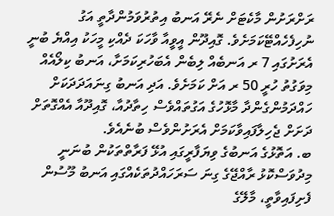ރަށްރަށުން މާކެޓަށް ނެރޭ އަނބު އިތުރުވަމުންދާތީ އަގު ނުހިފެހެއްޓޭކަމަށެވެ. ގޮއިދޫން އީވީއާ ވާހަކަ ދެއްކި މީހަކު އިއްޔެ ބުނީ އެރަށުގައި 7 ރ އަނބެއް ލިބެން އެބަހުރިކަމަށާ، އަނބު ކިލޯއެއް މިވަގުތު ހުރީ 50 ރ އަށް ކަމަށެވެ. އަދި އަނބު ގިނައަދަދަކަށް ހައްދަމުންގެންދާ މާޅޮހުގެ އަގުތައްވެސް ހިތާދުއާ، ގޮއިދޫއާ އެއްގޮތަށް ދަށަށް ޖެހިލާފައިވާކަމަށް އެރަށުންވެސް ބުނެއެވެ.
ބ. އަތޮޅުގެ އަނބުގެ ވިޔަފާރީގައި އުޅޭ ފަރާތްތަކުން ބުނަނީ މިދުވަސްކޮޅު ރާއްޖޭގެ ގިނަ ސަރަހައްދުތަކެއްގައި އަނބު މޫސުން ފެށިފައިވާތީ، މާލޭގެ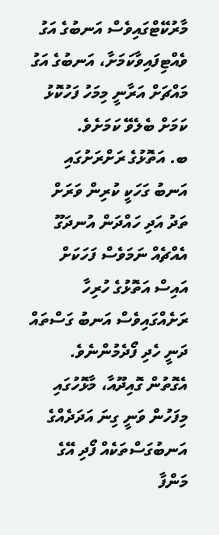މާރުކޭޓްގައިވެސް އަނބުގެ އަގު ވެއްޓިފައިވާކަމަށާ، އަނބުގެ އަގު މައްޗަށް އަރާނީ މިމަހު ފަހުކޮޅު ކަމަށް ބެލެވޭ ކަމަށެވެ.
ބ. އަތޮޅުގެ ރަށްރަށުގައި އަނބު ގަހަކީ ކުރިން ވަރަށް ތަދު އަދި ހައްދަން އުނދަގޫ އެއްޗެއް ނަމަވެސް ފަހަކަށް އައިސް އަތޮޅުގެ ހުރިހާ ރަށެއްގައިވެސް އަނބު ގަސްތައް ދަނީ ހެދި ފޯދެމުންނެވެ. އެގޮތުން ގޮއިދޫއާ، މާޅޮހުގައި މިފަހުން ވަނީ ގިނަ އަދަދެއްގެ އަނބުގަސްތަކެއް ފޯދި އޭގެ މަންފާ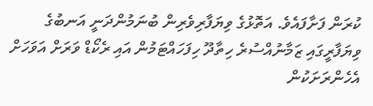ކުރަން ފަށާފައެވެ. އަތޮޅުގެ ވިޔަފާރިވެރިން ބުނަމުންދަނީ އަނބުގެ ވިޔަފާރީގައި ޒަމާނުއްސުރެ ހިތާދޫ ހިފަހައްޓަމުން އައި ރެކޯޑް ވަރަށް އަވަހަށް އެހެންރަށަކުން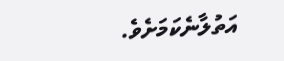އަތުލާނެކަމަށެވެ.